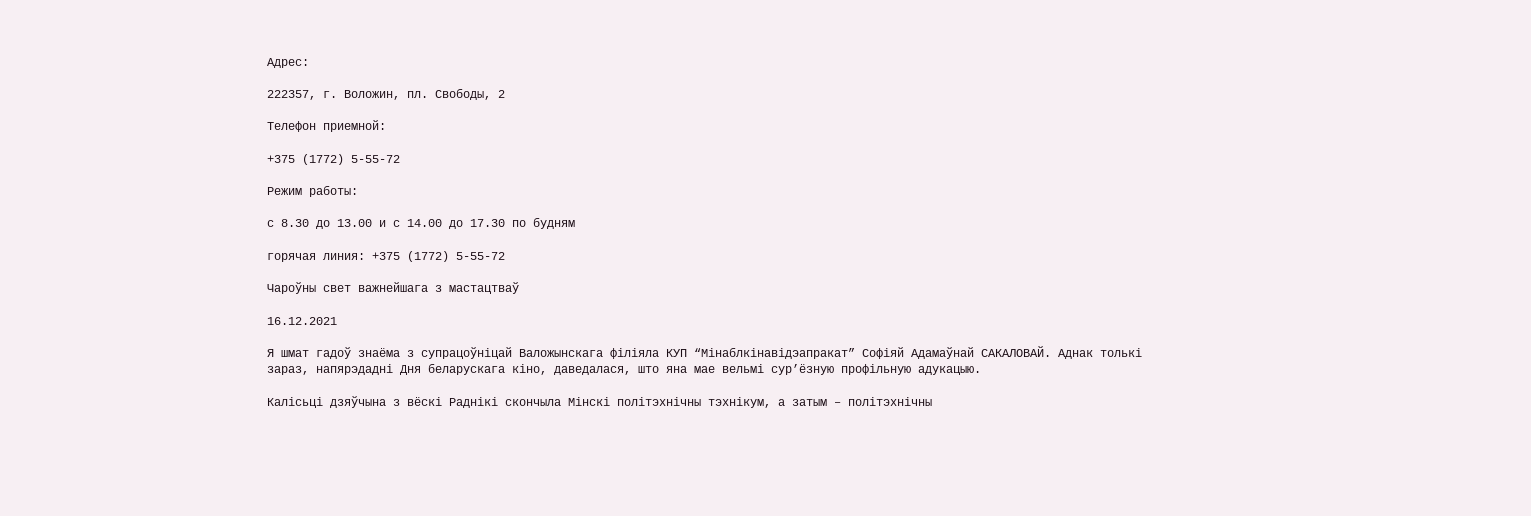Адрес:

222357, г. Воложин, пл. Свободы, 2

Телефон приемной:

+375 (1772) 5-55-72

Режим работы:

с 8.30 до 13.00 и с 14.00 до 17.30 по будням

горячая линия: +375 (1772) 5-55-72

Чароўны свет важнейшага з мастацтваў

16.12.2021

Я шмат гадоў знаёма з супрацоўніцай Валожынскага філіяла КУП “Мінаблкінавідэапракат” Софіяй Адамаўнай САКАЛОВАЙ. Аднак толькі зараз, напярэдадні Дня беларускага кіно, даведалася, што яна мае вельмі сур’ёзную профільную адукацыю.

Калісьці дзяўчына з вёскі Раднікі скончыла Мінскі політэхнічны тэхнікум, а затым – політэхнічны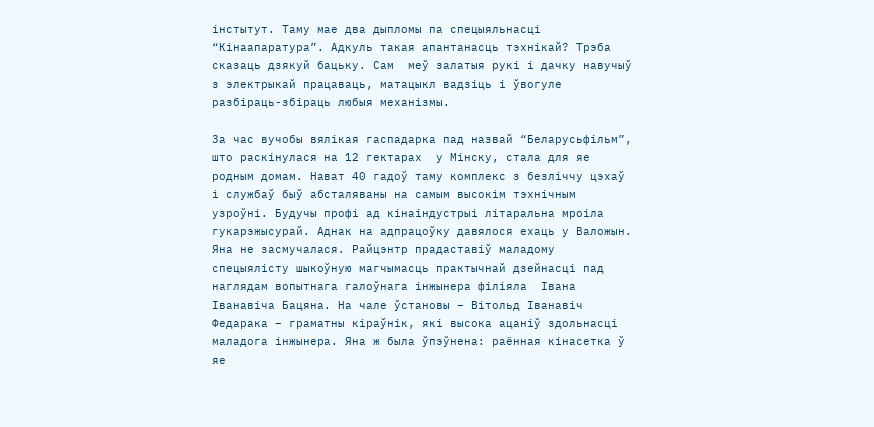інстытут. Таму мае два дыпломы па спецыяльнасці “Кінаапаратура”. Адкуль такая апантанасць тэхнікай? Трэба сказаць дзякуй бацьку. Сам  меў залатыя рукі і дачку навучыў з электрыкай працаваць, матацыкл вадзіць і ўвогуле разбіраць-збіраць любыя механізмы.

За час вучобы вялікая гаспадарка пад назвай “Беларусьфільм”, што раскінулася на 12 гектарах  у Мінску, стала для яе родным домам. Нават 40 гадоў таму комплекс з безліччу цэхаў і службаў быў абсталяваны на самым высокім тэхнічным узроўні. Будучы профі ад кінаіндустрыі літаральна мроіла гукарэжысурай. Аднак на адпрацоўку давялося ехаць у Валожын. Яна не засмучалася. Райцэнтр прадаставіў маладому спецыялісту шыкоўную магчымасць практычнай дзейнасці пад наглядам вопытнага галоўнага інжынера філіяла  Івана Іванавіча Бацяна. На чале ўстановы – Вітольд Іванавіч Федарака – граматны кіраўнік, які высока ацаніў здольнасці маладога інжынера. Яна ж была ўпэўнена: раённая кінасетка ў яе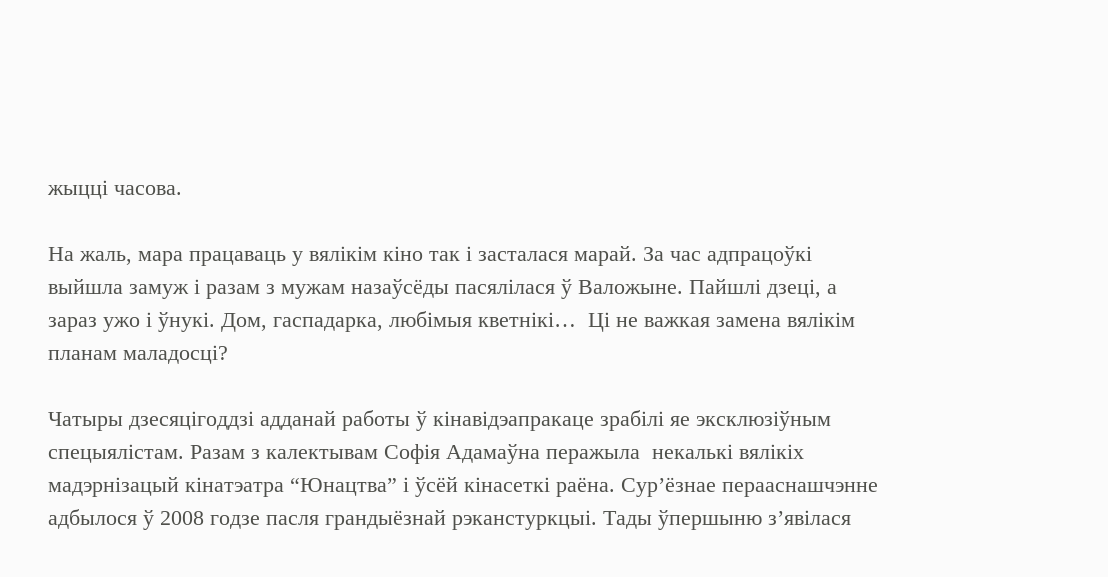жыцці часова.

На жаль, мара працаваць у вялікім кіно так і засталася марай. За час адпрацоўкі выйшла замуж і разам з мужам назаўсёды пасялілася ў Валожыне. Пайшлі дзеці, а зараз ужо і ўнукі. Дом, гаспадарка, любімыя кветнікі…  Ці не важкая замена вялікім планам маладосці?

Чатыры дзесяцігоддзі адданай работы ў кінавідэапракаце зрабілі яе эксклюзіўным спецыялістам. Разам з калектывам Софія Адамаўна перажыла  некалькі вялікіх мадэрнізацый кінатэатра “Юнацтва” і ўсёй кінасеткі раёна. Сур’ёзнае перааснашчэнне адбылося ў 2008 годзе пасля грандыёзнай рэканстуркцыі. Тады ўпершыню з’явілася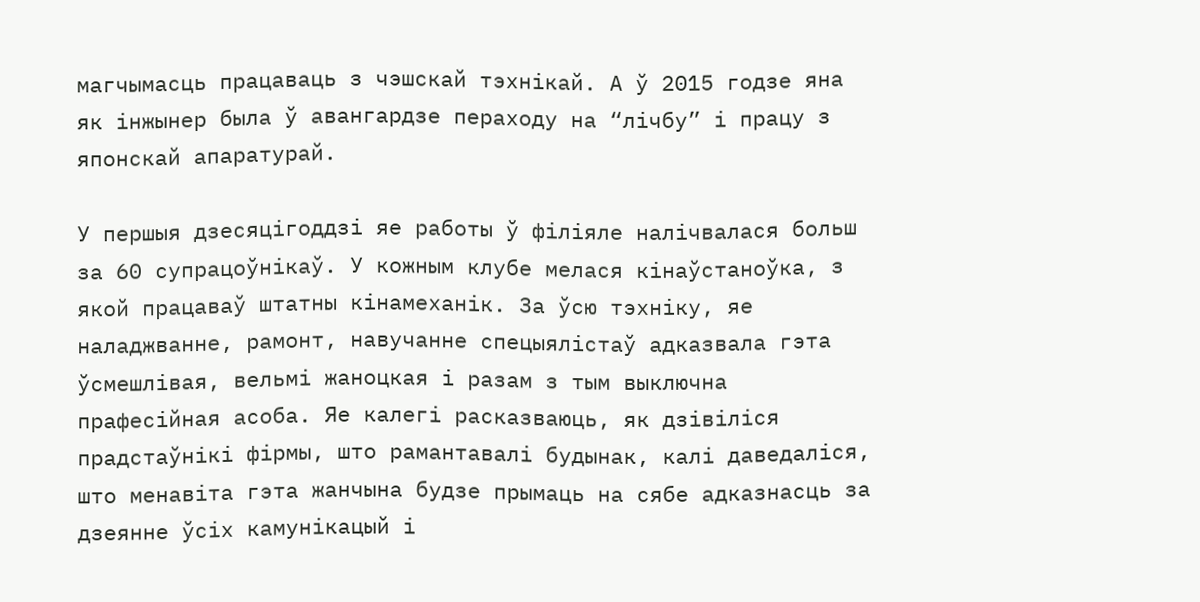магчымасць працаваць з чэшскай тэхнікай. А ў 2015 годзе яна як інжынер была ў авангардзе пераходу на “лічбу” і працу з японскай апаратурай.

У першыя дзесяцігоддзі яе работы ў філіяле налічвалася больш за 60 супрацоўнікаў. У кожным клубе мелася кінаўстаноўка, з якой працаваў штатны кінамеханік. За ўсю тэхніку, яе наладжванне, рамонт, навучанне спецыялістаў адказвала гэта ўсмешлівая, вельмі жаноцкая і разам з тым выключна прафесійная асоба. Яе калегі расказваюць, як дзівіліся прадстаўнікі фірмы, што рамантавалі будынак, калі даведаліся, што менавіта гэта жанчына будзе прымаць на сябе адказнасць за дзеянне ўсіх камунікацый і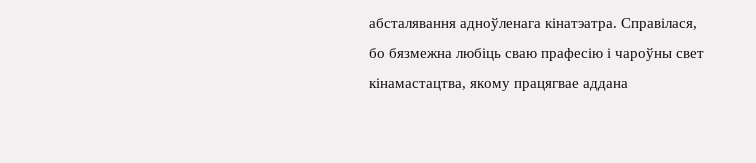абсталявання адноўленага кінатэатра. Справілася, бо бязмежна любіць сваю прафесію і чароўны свет кінамастацтва, якому працягвае аддана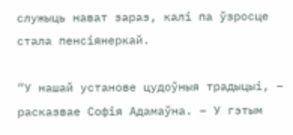служыць нават зараз, калі па ўзросце стала пенсіянеркай.

“У нашай установе цудоўныя традыцыі, – расказвае Софія Адамаўна. – У гэтым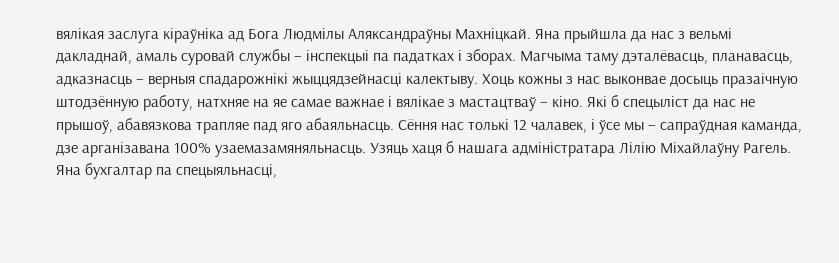вялікая заслуга кіраўніка ад Бога Людмілы Аляксандраўны Махніцкай. Яна прыйшла да нас з вельмі дакладнай, амаль суровай службы – інспекцыі па падатках і зборах. Магчыма таму дэталёвасць, планавасць, адказнасць – верныя спадарожнікі жыццядзейнасці калектыву. Хоць кожны з нас выконвае досыць празаічную штодзённую работу, натхняе на яе самае важнае і вялікае з мастацтваў – кіно. Які б спецыліст да нас не прышоў, абавязкова трапляе пад яго абаяльнасць. Сёння нас толькі 12 чалавек, і ўсе мы – сапраўдная каманда, дзе арганізавана 100% узаемазамяняльнасць. Узяць хаця б нашага адміністратара Лілію Міхайлаўну Рагель. Яна бухгалтар па спецыяльнасці,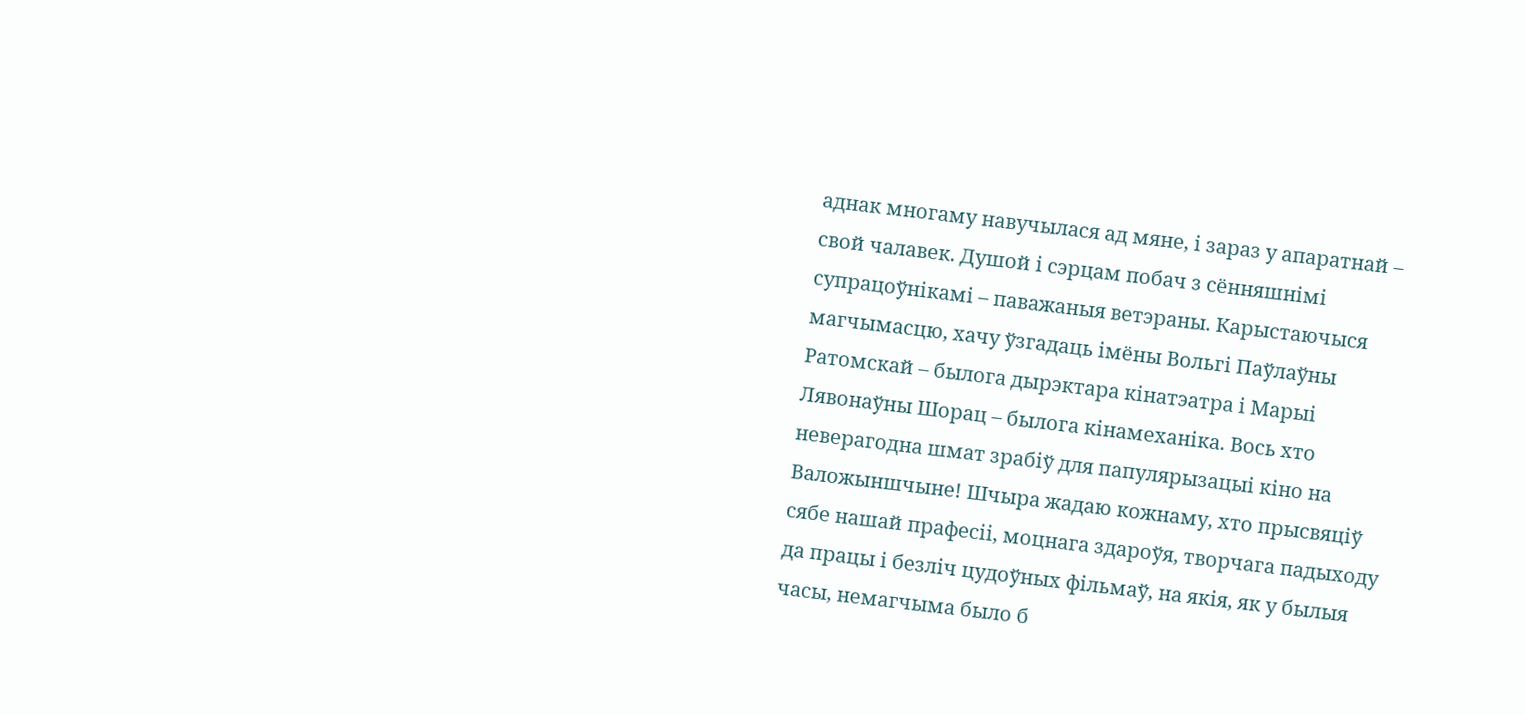аднак многаму навучылася ад мяне, і зараз у апаратнай – свой чалавек. Душой і сэрцам побач з сённяшнімі супрацоўнікамі – паважаныя ветэраны. Карыстаючыся магчымасцю, хачу ўзгадаць імёны Вольгі Паўлаўны Ратомскай – былога дырэктара кінатэатра і Марыі Лявонаўны Шорац – былога кінамеханіка. Вось хто неверагодна шмат зрабіў для папулярызацыі кіно на Валожыншчыне! Шчыра жадаю кожнаму, хто прысвяціў сябе нашай прафесіі, моцнага здароўя, творчага падыходу да працы і безліч цудоўных фільмаў, на якія, як у былыя часы, немагчыма было б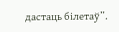дастаць білетаў”.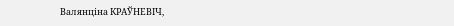Валянціна КРАЎНЕВІЧ,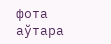фота аўтара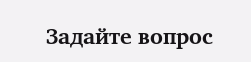Задайте вопрос